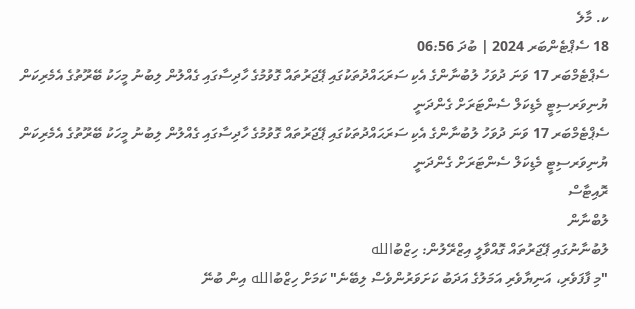ކ. މާލެ
18 ސެޕްޓެންބަރ 2024 | ބުދަ 06:56
ސެޕްޓެމްބަރ 17 ވަނަ ދުވަހު ލުބުނާންގެ އެކި ސަރަޙައްދުތަކުގައި ޕޭޖަރުތައް ގޮވުމުގެ ހާދިސާގައި ގެއްލުން ލިބުނު މީހަކު ބޭރޫތުގެ އެމެރިކަން ޔުނިވަރސިޓީ މެޑިކަލް ސެންޓަރަށް ގެންދަނީ
ސެޕްޓެމްބަރ 17 ވަނަ ދުވަހު ލުބުނާންގެ އެކި ސަރަޙައްދުތަކުގައި ޕޭޖަރުތައް ގޮވުމުގެ ހާދިސާގައި ގެއްލުން ލިބުނު މީހަކު ބޭރޫތުގެ އެމެރިކަން ޔުނިވަރސިޓީ މެޑިކަލް ސެންޓަރަށް ގެންދަނީ
ރޮއިޓާސް
ލުބްނާން
ލުބުނާނުގައި ޕޭޖަރުތައް ގޮއްވާލީ އިޒްރޭލުން: ހިޒްބުالله
"މި ފާފަވެރި، އަނިޔާވެރި އަމަލުގެ އަދަބު ކަށަވަރުންވެސް ލިބޭނެ" ކަމަށް ހިޒްބުالله އިން ބުނޭ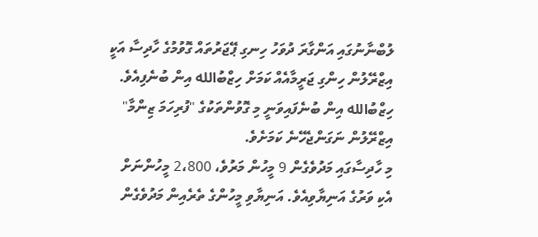ލުބްނާނުގައި އަންގާރަ ދުވަހު ހިނގި ޕޭޖަރުތައް ގޮވުމުގެ ހާދިސާ އަކީ އިޒްރޭލުން ހިންގި ޖަރީމާއެއް ކަމަށް ހިޒްބުالله އިން ބުނެފިއެވެ.
ހިޒްބުالله އިން ބުނެފައިވަނީ މި ގޮވުންތަކުގެ "ފުރިހަމަ ޒިންމާ" އިޒްރޭލުން ނަގަންޖެހޭނެ ކަމަށެވެ.
މި ހާދިސާގައި މަދުވެގެން 9 މީހުން މަރުވެ، 2،800 މީހުންނަށް އެކި ވަރުގެ އަނިޔާވިއެވެ. އަނިޔާވި މީހުންގެ ތެރެއިން މަދުވެގެން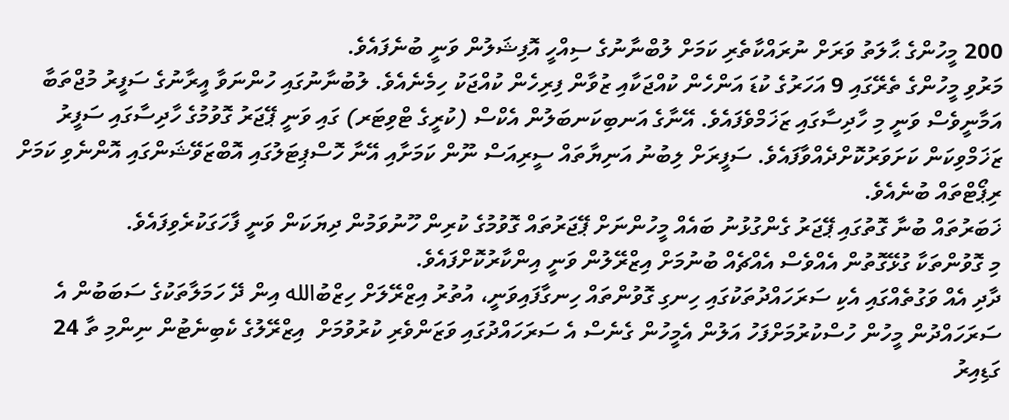200 މީހުންގެ ޙާލަތު ވަރަށް ނުރައްކާތެރި ކަމަށް ލުބްނާނުގެ ސިއްހީ އޮފިޝަލުން ވަނީ ބުނެފައެވެ.
މަރުވި މީހުންގެ ތެރޭގައި 9 އަހަރުގެ ކުޑަ އަންހެން ކުއްޖަކާއި ޒުވާން ފިރިހެން ކުއްޖަކު ހިމެނެއެވެ. ލުބުނާނުގައި ހުންނަވާ އީރާނުގެ ސަފީރު މުޖްތަބާ އަމާނީވެސް ވަނީ މި ހާދިސާގައި ޒަޚަމްވެފައެވެ. އޭނާގެ އަނބިކަނބަލުން އެކްސް (ކުރީގެ ޓްވިޓަރ) ގައި ވަނީ ޕޭޖަރު ގޮވުމުގެ ހާދިސާގައި ސަފީރު ޒަޚަމްވިކަން ކަށަވަރުކޮށްދެއްވާފައެވެ. ސަފީރަށް ލިބުނު އަނިޔާތައް ސީރިއަސް ނޫން ކަމަށާއި އޭނާ ހޮސްޕިޓަލުގައި އޮބްޒަވޭޝަންގައި އޮންނެވި ކަމަށް ރިޕޯޓްތައް ބުނެއެވެ.
ޚަބަރުތައް ބުނާ ގޮތުގައި ޕޭޖަރު ގެންގުޅުނު ބައެއް މީހުންނަށް ޕޭޖަރުތައް ގޮވުމުގެ ކުރިން ހޫނުވަމުން ދިޔަކަން ވަނީ ފާހަގަކުރެވިފައެވެ.
މި ގޮވުންތަކާ ގުޅޭގޮތުން އެއްވެސް އެއްޗެއް ބުނުމަށް އިޒްރޭލުން ވަނީ އިންކާރުކޮށްފައެވެ.
ދާދި އެއް ވަގުތެއްގައި އެކި ސަރަހައްދުތަކުގައި ހިނގި ގޮވުންތައް ހިނގާފައިވަނީ، އުތުރު އިޒްރޭލަށް ހިޒްބުالله އިން ދޭ ހަމަލާތަކުގެ ސަބަބުން އެ ސަރަހައްދުން މީހުން ހުސްކުރުމަށްފަހު އަލުން އެމީހުން ގެނެސް އެ ސަރަހައްދުގައި ވަޒަންވެރި ކުރުވުމަށް  އިޒްރޭލުގެ ކެބިނެޓުން ނިންމި ތާ 24 ގަޑިއިރު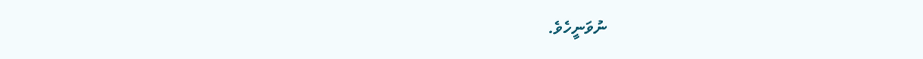ނުވަނީހެވެ.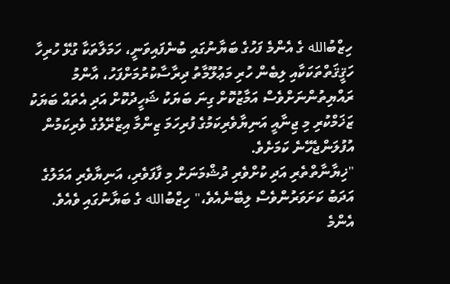ހިޒްބުالله ގެ އެންމެ ފަހުގެ ބަޔާނުގައި ބުނެފައިވަނީ، ހަމަލާތަކާ ގުޅޭ ހުރިހާ ހަޤީޤަތްތަކަކާއި ލިބެން ހުރި މަޢުލޫމާތު ދިރާސާކުރުމަށްފަހު، އާންމު ރައްޔިތުންނަށްވެސް އަމާޒުކޮށް ގިނަ ބަޔަކު ޝަހީދުކޮށް އަދި އެތައް ބަޔަކު ޒަޚަމްކުރި މި ޖިނާއީ އަނިޔާވެރިކަމުގެ ފުރިހަމަ ޒިންމާ އިޒްރޭލުގެ ވެރިކަމުން އުފުލަންޖެހޭނެ ކަމަށެވެ.
"ޚިޔާނާތްތެރި އަދި ކުށްވެރި ދުޝްމަނަށް މި ފާފަވެރި، އަނިޔާވެރި އަމަލުގެ އަދަބު ކަށަވަރުންވެސް ލިބޭނެއެވެ،" ހިޒްބުالله ގެ ބަޔާނުގައި ވެއެވެ.
އެންމެ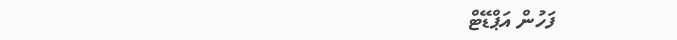ފަހުން އަޕްޑޭޓް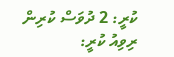ކުރީ: 2 ދުވަސް ކުރިން
ރިވިއު ކުރީ: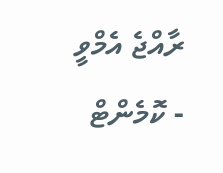ރާއްޖެ އެމްވީ
- ކޮމެންޓް